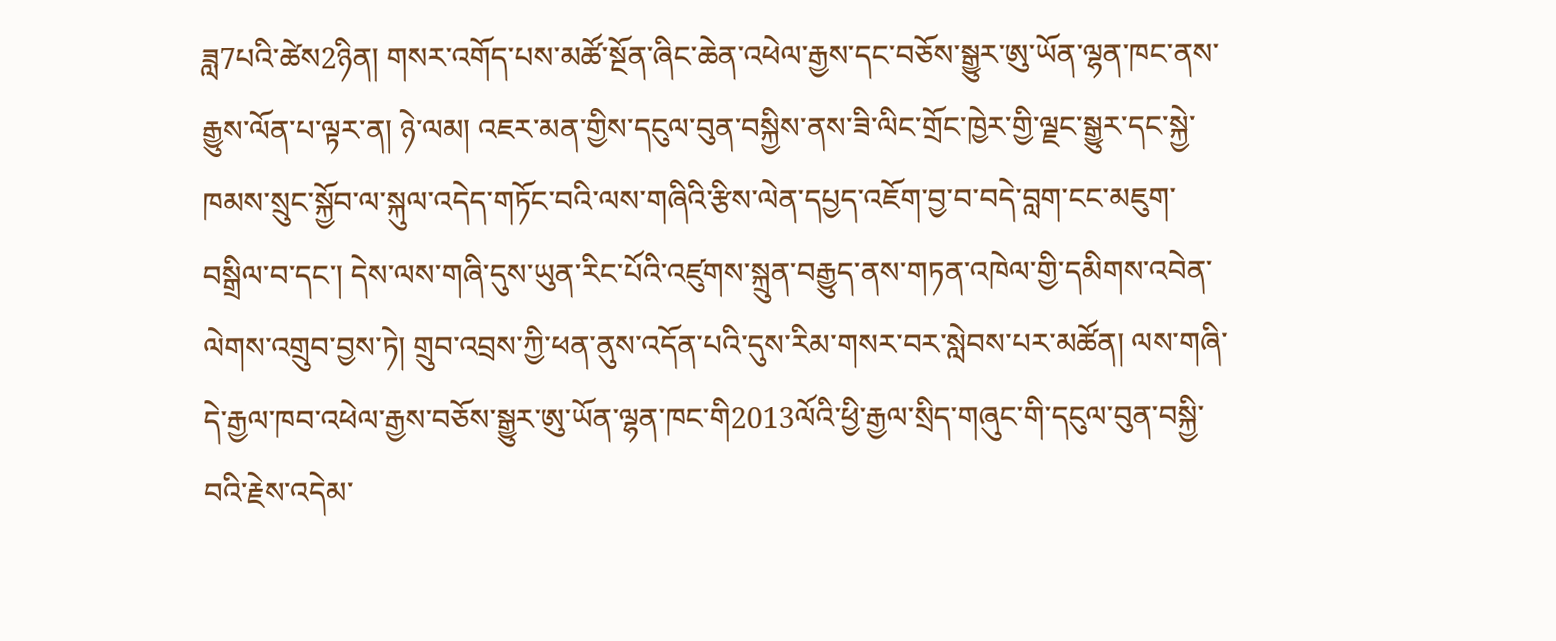ཟླ7པའི་ཚེས2ཉིན། གསར་འགོད་པས་མཚོ་སྔོན་ཞིང་ཆེན་འཕེལ་རྒྱས་དང་བཅོས་སྒྱུར་ཨུ་ཡོན་ལྷན་ཁང་ནས་རྒྱུས་ལོན་པ་ལྟར་ན། ཉེ་ལམ། འཇར་མན་གྱིས་དངུལ་བུན་བསྐྱིས་ནས་ཟི་ལིང་གྲོང་ཁྱེར་གྱི་ལྗང་སྒྱུར་དང་སྐྱེ་ཁམས་སྲུང་སྐྱོབ་ལ་སྐུལ་འདེད་གཏོང་བའི་ལས་གཞིའི་རྩིས་ལེན་དཔྱད་འཇོག་བྱ་བ་བདེ་བླག་ངང་མཇུག་བསྒྲིལ་བ་དང་། དེས་ལས་གཞི་དུས་ཡུན་རིང་པོའི་འཛུགས་སྐྲུན་བརྒྱུད་ནས་གཏན་འཁེལ་གྱི་དམིགས་འབེན་ལེགས་འགྲུབ་བྱས་ཏེ། གྲུབ་འབྲས་ཀྱི་ཕན་ནུས་འདོན་པའི་དུས་རིམ་གསར་བར་སླེབས་པར་མཚོན། ལས་གཞི་དེ་རྒྱལ་ཁབ་འཕེལ་རྒྱས་བཅོས་སྒྱུར་ཨུ་ཡོན་ལྷན་ཁང་གི2013ལོའི་ཕྱི་རྒྱལ་སྲིད་གཞུང་གི་དངུལ་བུན་བསྐྱི་བའི་རྗེས་འདེམ་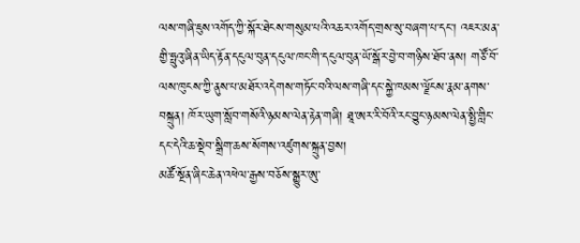ལས་གཞི་ཇུས་འགོད་ཀྱི་སྐོར་ཐེངས་གསུམ་པའི་འཆར་འགོད་གྲས་སུ་བཞག་པ་དང་། འཇར་མན་གྱི་ཧྥུའུ་ཞིན་ཡིད་རྟོན་དངུལ་བུན་དངུལ་ཁང་གི་དངུལ་བུན་ཡོ་སྒོར་བྱེ་བ་གཉིས་ཐོབ་ནས། གཙོ་བོ་ལས་ཁུངས་ཀྱི་ནུས་པ་མཐོར་འདེགས་གཏོང་བའི་ལས་གཞི་དང་སྐྱེ་ཁམས་ལྗོངས་རྣམ་ནགས་བསྐྲུན། ཁོར་ཡུག་སློབ་གསོའི་ཉམས་ལེན་རྟེན་གཞི། ཐཱ་ཨར་རི་བོའི་རང་བྱུང་ཉམས་ལེན་སྤྱི་གླིང་དང་དེའི་ཆ་སྡེབ་སྒྲིག་ཆས་སོགས་འཛུགས་སྐྲུན་བྱས།
མཚོ་སྔོན་ཞིང་ཆེན་འཕེལ་རྒྱས་བཅོས་སྒྱུར་ཨུ་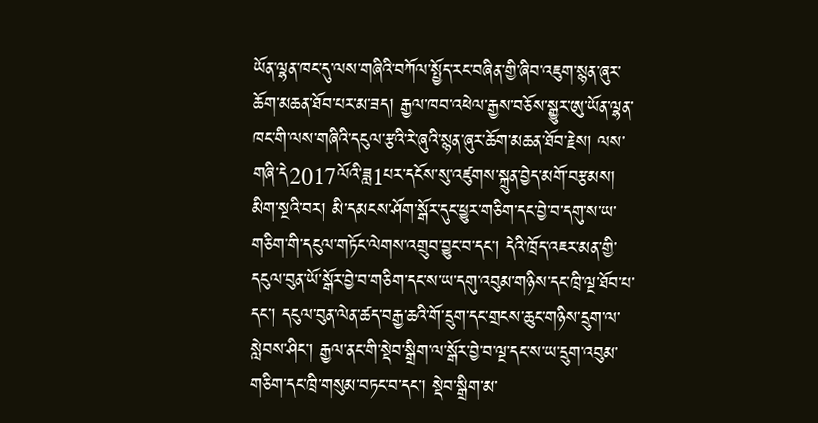ཡོན་ལྷན་ཁང་དུ་ལས་གཞིའི་བཀོལ་སྤྱོད་རང་བཞིན་གྱི་ཞིབ་འཇུག་སྙན་ཞུར་ཆོག་མཆན་ཐོབ་པར་མ་ཟད། རྒྱལ་ཁབ་འཕེལ་རྒྱས་བཅོས་སྒྱུར་ཨུ་ཡོན་ལྷན་ཁང་གི་ལས་གཞིའི་དངུལ་རྩའི་རེ་ཞུའི་སྙན་ཞུར་ཆོག་མཆན་ཐོབ་རྗེས། ལས་གཞི་དེ2017ལོའི་ཟླ1པར་དངོས་སུ་འཛུགས་སྐྲུན་བྱེད་མགོ་བརྩམས། མིག་སྔའི་བར། མི་དམངས་ཤོག་སྒོར་དུང་ཕྱུར་གཅིག་དང་བྱེ་བ་དགུ་ས་ཡ་གཅིག་གི་དངུལ་གཏོང་ལེགས་འགྲུབ་བྱུང་བ་དང་། དེའི་ཁྲོད་འཇར་མན་གྱི་དངུལ་བུན་ཡོ་སྒོར་བྱེ་བ་གཅིག་དང་ས་ཡ་དགུ་འབུམ་གཉིས་དང་ཁྲི་ལྔ་ཐོབ་པ་དང་། དངུལ་བུན་ལེན་ཚད་བརྒྱ་ཆའི་གོ་དྲུག་དང་གྲངས་ཆུང་གཉིས་དྲུག་ལ་སླེབས་ཤིང་། རྒྱལ་ནང་གི་སྡེབ་སྒྲིག་ལ་སྒོར་བྱེ་བ་ལྔ་དང་ས་ཡ་དྲུག་འབུམ་གཅིག་དང་ཁྲི་གསུམ་བཏང་བ་དང་། སྡེབ་སྒྲིག་མ་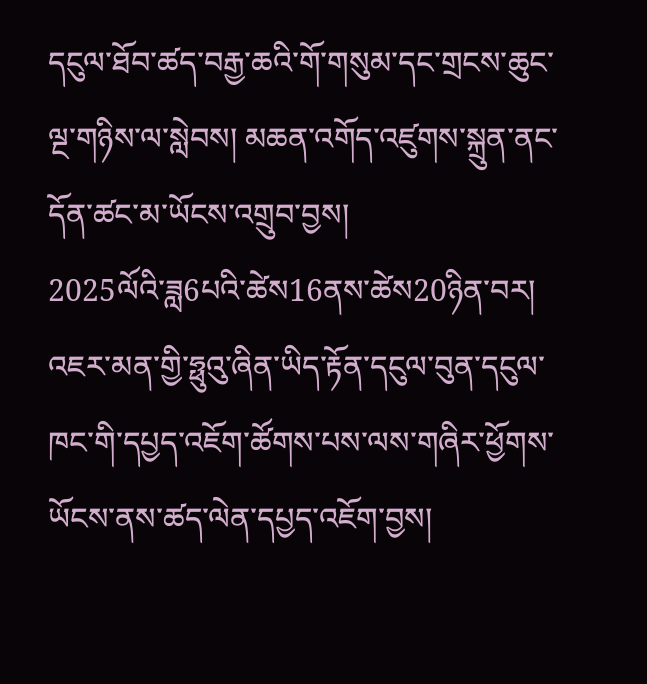དངུལ་ཐོབ་ཚད་བརྒྱ་ཆའི་གོ་གསུམ་དང་གྲངས་ཆུང་ལྔ་གཉིས་ལ་སླེབས། མཆན་འགོད་འཛུགས་སྐྲུན་ནང་དོན་ཚང་མ་ཡོངས་འགྲུབ་བྱས།
2025ལོའི་ཟླ6པའི་ཚེས16ནས་ཚེས20ཉིན་བར། འཇར་མན་གྱི་ཧྥུའུ་ཞིན་ཡིད་རྟོན་དངུལ་བུན་དངུལ་ཁང་གི་དཔྱད་འཇོག་ཚོགས་པས་ལས་གཞིར་ཕྱོགས་ཡོངས་ནས་ཚད་ལེན་དཔྱད་འཇོག་བྱས།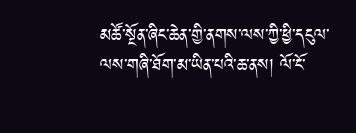མཚོ་སྔོན་ཞིང་ཆེན་གྱི་ནགས་ལས་ཀྱི་ཕྱི་དངུལ་ལས་གཞི་ཐོག་མ་ཡིན་པའི་ཆ་ནས། ལོ་ངོ་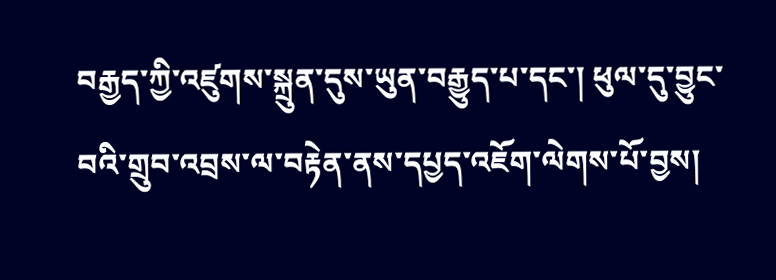བརྒྱད་ཀྱི་འཛུགས་སྐྲུན་དུས་ཡུན་བརྒྱུད་པ་དང་། ཕུལ་དུ་བྱུང་བའི་གྲུབ་འབྲས་ལ་བརྟེན་ནས་དཔྱད་འཇོག་ལེགས་པོ་བྱས།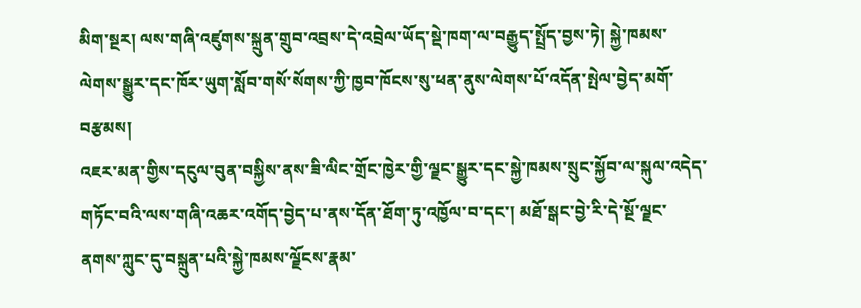མིག་སྔར། ལས་གཞི་འཛུགས་སྐྲུན་གྲུབ་འབྲས་དེ་འབྲེལ་ཡོད་སྡེ་ཁག་ལ་བརྒྱུད་སྤྲོད་བྱས་ཏེ། སྐྱེ་ཁམས་ལེགས་སྒྱུར་དང་ཁོར་ཡུག་སློབ་གསོ་སོགས་ཀྱི་ཁྱབ་ཁོངས་སུ་ཕན་ནུས་ལེགས་པོ་འདོན་སྤེལ་བྱེད་མགོ་བརྩམས།
འཇར་མན་གྱིས་དངུལ་བུན་བསྐྱིས་ནས་ཟི་ལིང་གྲོང་ཁྱེར་གྱི་ལྗང་སྒྱུར་དང་སྐྱེ་ཁམས་སྲུང་སྐྱོབ་ལ་སྐུལ་འདེད་གཏོང་བའི་ལས་གཞི་འཆར་འགོད་བྱེད་པ་ནས་དོན་ཐོག་ཏུ་འཁྱོལ་བ་དང་། མཐོ་སྒང་བྱེ་རི་དེ་སྔོ་ལྗང་ནགས་ཀླུང་དུ་བསྐྲུན་པའི་སྐྱེ་ཁམས་ལྗོངས་རྣམ་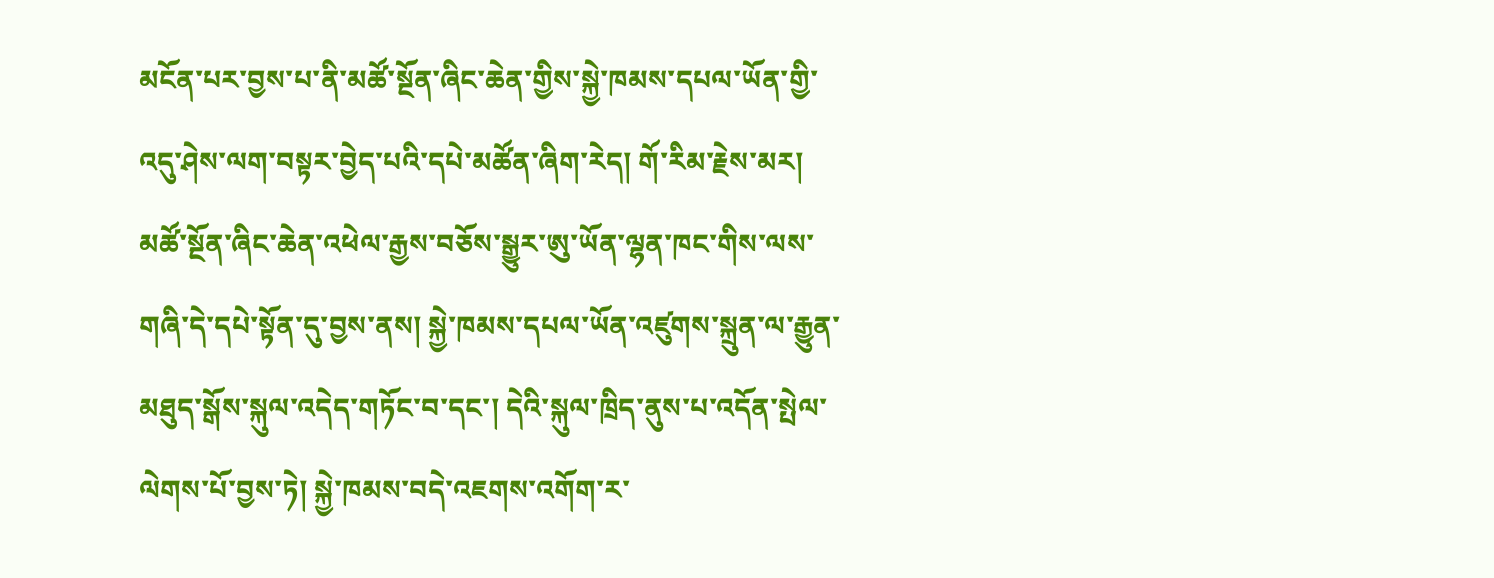མངོན་པར་བྱས་པ་ནི་མཚོ་སྔོན་ཞིང་ཆེན་གྱིས་སྐྱེ་ཁམས་དཔལ་ཡོན་གྱི་འདུ་ཤེས་ལག་བསྟར་བྱེད་པའི་དཔེ་མཚོན་ཞིག་རེད། གོ་རིམ་རྗེས་མར། མཚོ་སྔོན་ཞིང་ཆེན་འཕེལ་རྒྱས་བཅོས་སྒྱུར་ཨུ་ཡོན་ལྷན་ཁང་གིས་ལས་གཞི་དེ་དཔེ་སྟོན་དུ་བྱས་ནས། སྐྱེ་ཁམས་དཔལ་ཡོན་འཛུགས་སྐྲུན་ལ་རྒྱུན་མཐུད་སྒོས་སྐུལ་འདེད་གཏོང་བ་དང་། དེའི་སྐུལ་ཁྲིད་ནུས་པ་འདོན་སྤེལ་ལེགས་པོ་བྱས་ཏེ། སྐྱེ་ཁམས་བདེ་འཇགས་འགོག་ར་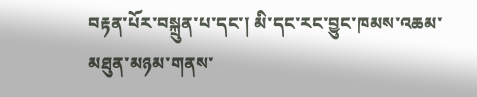བརྟན་པོར་བསྐྲུན་པ་དང་། མི་དང་རང་བྱུང་ཁམས་འཆམ་མཐུན་མཉམ་གནས་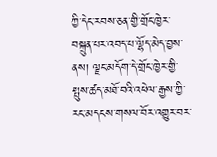ཀྱི་དེང་རབས་ཅན་གྱི་གྲོང་ཁྱེར་བསྐྲུན་པར་འབད་པ་ལྷོད་མེད་བྱས་ནས། ལྗང་མདོག་དེ་གྲོང་ཁྱེར་གྱི་སྤུས་ཚད་མཐོ་བའི་འཕེལ་རྒྱས་ཀྱི་རང་མདངས་གསལ་བོར་འགྱུར་བར་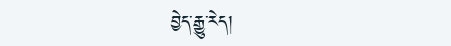བྱེད་རྒྱུ་རེད།